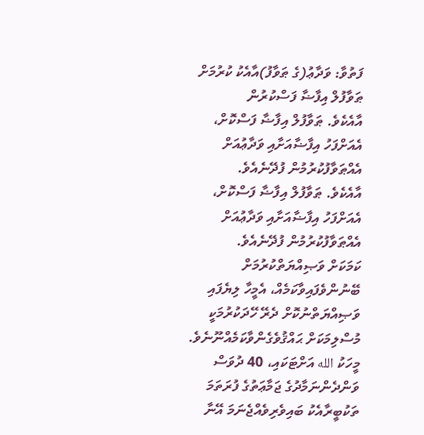ފަތުވާ: ވަދާޢު(ގެ ޠަވާފު)އާއެކު ކުރުމަށް ޠަވާފުލް އިފާޟާ ފަސްކުރުން
އާއެކެވެ. ޠަވާފުލް އިފާޟާ ފަސްކޮށް، އެއަށްފަހު އިފާޟާއަށާއި ވަދާޢުއަށް އެއްޠަވާފުކުރުމުން ފުދޭނެއެވެ.
އާއެކެވެ. ޠަވާފުލް އިފާޟާ ފަސްކޮށް، އެއަށްފަހު އިފާޟާއަށާއި ވަދާޢުއަށް އެއްޠަވާފުކުރުމުން ފުދޭނެއެވެ.
ކަމަކަށް ވަޞިއްޔަތްކުރުމަށް ބޭނުންވެފައިވާކަމެއް، އެމީހާ ލިޔެފައި ވަޞިއްޔަތްނުކޮށް ދެރޭ ހޭދަކުރުމަކީ މުސްލިމަކަށް ޙައްޤުވެގެންވާކަމެއްނޫނެވެ.
މީހަކު الله އަށްޓަކައި، 40 ދުވަސް ވަންދެންނަމާދުގެ ޖަމާޢަތުގެ ފުރަތަމަ ތަކުބީރާއެކު ބައިވެރިވެއްޖެނަމަ އޭނާ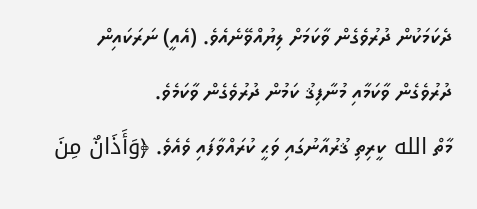ދެކަމަކުން ދުރުވެގެން ވާކަމަށް ލިޔުއްވޭނެއެވެ. (އެއީ) ނަރަކައިން ދުރުވެގެން ވާކަމާއި މުނާފިޤު ކަމުން ދުރުވެގެން ވާކަމެވެ.
މާތް الله ކީރިތި ޤުރުއާނުގައި ވަޙީ ކުރައްވާފައި ވެއެވެ. ﴿وَأَذَانٌ مِنَ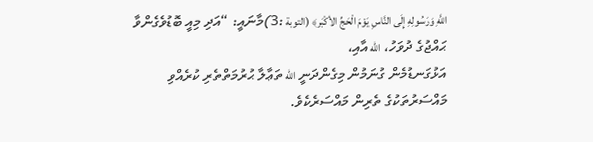اللَّهِ وَرَسُولِهِ إِلَى النَّاسِ يَوْمَ الْحَجِّ الأكْبَر﴾ (التوبة :3)މާނައީ: “އަދި މިއީ ބޮޑުވެގެންވާ ޙައްޖުގެ ދުވަހު، الله އާއި،
އަޅުގަނޑުމެން ގުނަމުން މިގެންދަނީ الله ތަޢާލާ ޙުރުމަތްތެރި ކުރެއްވި މައްސަރުތަކުގެ ތެރިން މައްސަރެކެވެ.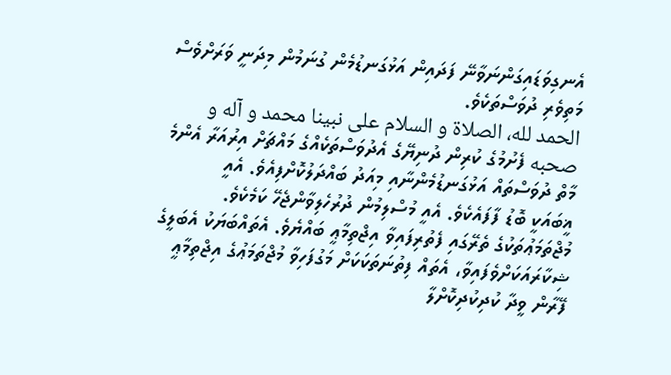އެނގިވަޑައިގަންނަވާނޭ ފަދައިން އަޅުގަނޑުމެން ގުނަމުން މިދަނީ ވަރަށްވެސް މަތިވެރި ދުވަސްތަކެވެ.
الحمد لله، الصلاة و السلام على نبينا محمد و آله و صحبه ފެށުމުގެ ކުރިން ދުނިޔޭގެ އެދުވަސްތަކެއްގެ މައްޗަށް އިރުއަރާ އެންމެ މާތް ދުވަސްތައް އަޅުގަނޑުމެންނާއި މިއަދު ބައްދަލުކޮށްފިއެވެ. އެއީ
ޣީބައަކީ ބޮޑު ފާފައެކެވެ. އެއީ މުސްލިމުން ދުރުހެލިވާންޖެހޭ ކަމެކެވެ. މުޖްތަމަޢުތަކުގެ ތެރޭގައި ފެތުރިފައިވާ އިޖްތިމާޢީ ބައްޔެވެ. އެތައްބަޔަކު އެބަލީގެ ޝިކާރައަކަށްވެފައިވާ، އެތައް ފިތުނަތަކަކަށް މަގުފަހިވާ މުޖްތަމަޢުގެ އިޖްތިމާޢީ ފޭރާން ވީދާ ކުދިކުދިކޮށްލާ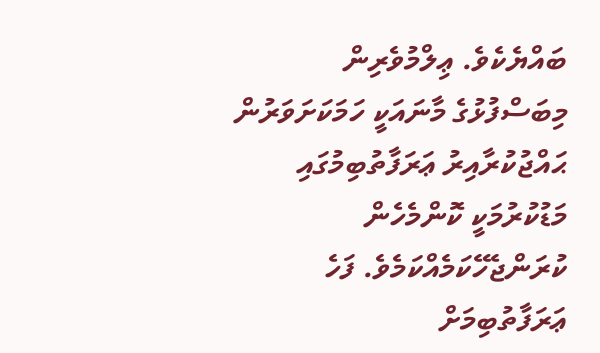ބައްޔެކެވެ. ޢިލްމުވެރިން
މިބަސްފުޅުގެ މާނައަކީ ހަމަކަށަވަރުން ޙައްޖުކުރާއިރު ޢަރަފާތުބިމުގައި މަޑުކުރުމަކީ ކޮންމެހެން ކުރަންޖެހޭކަމެއްކަމެވެ. ފަހެ ޢަރަފާތުބިމަށް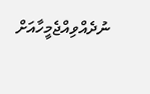ނުދެއްވިއްޖެމީހާއަށް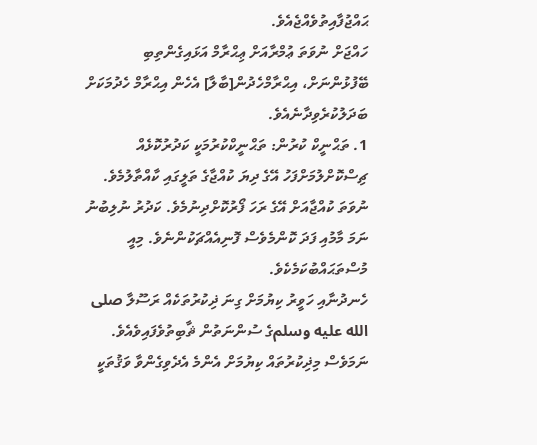ޙައްޖުފާއިތުވެއްޖެއެވެ.
ހައްޖަށް ނުވަތަ ޢުމްރާއަށް ޢިޙްރާމް އަޅައިގެންތިބި ބޭފުޅުންނަށް، އިޙްރާމްހެދުން[ބާލާ] އެހެން އިޙްރާމް ހެދުމަކަށް ބަދަލުކުރެވިދާނެއެވެ.
1. ތަޙްނީކް ކުރުން: ތަޙްނީކްކުރުމަކީ ކަދުރުކޮޅެއް ޗިސްކޮށްލުމަށްފަހު އޭގެ ދިޔަ ކުއްޖާގެ ތަލީގައި ކާއްތާލުމެވެ. ނުވަތަ ކުއްޖާއަށް އޭގެ ރަހަ ފޯރުކޮށްދިނުމެވެ. ކަދުރު ނުލިބުނު ނަމަ މާމުއި ފަދަ ކޮންމެވެސް ފޮނިއެއްޗަކުންނެވެ. މިއީ މުސްތަޙައްބުކަމެކެވެ.
ހެނދުނާއި ހަވީރު ކިޔުމަށް ގިނަ ޛިކުރުތަކެއް ރަސޫލާ صلى الله عليه وسلمގެ ސުންނަތުން ޘާބިތުވެފައިވެއެވެ. ނަމަވެސް މިޛިކުރުތައް ކިޔުމަށް އެންމެ އެދެވިގެންވާ ވަޤުތަކީ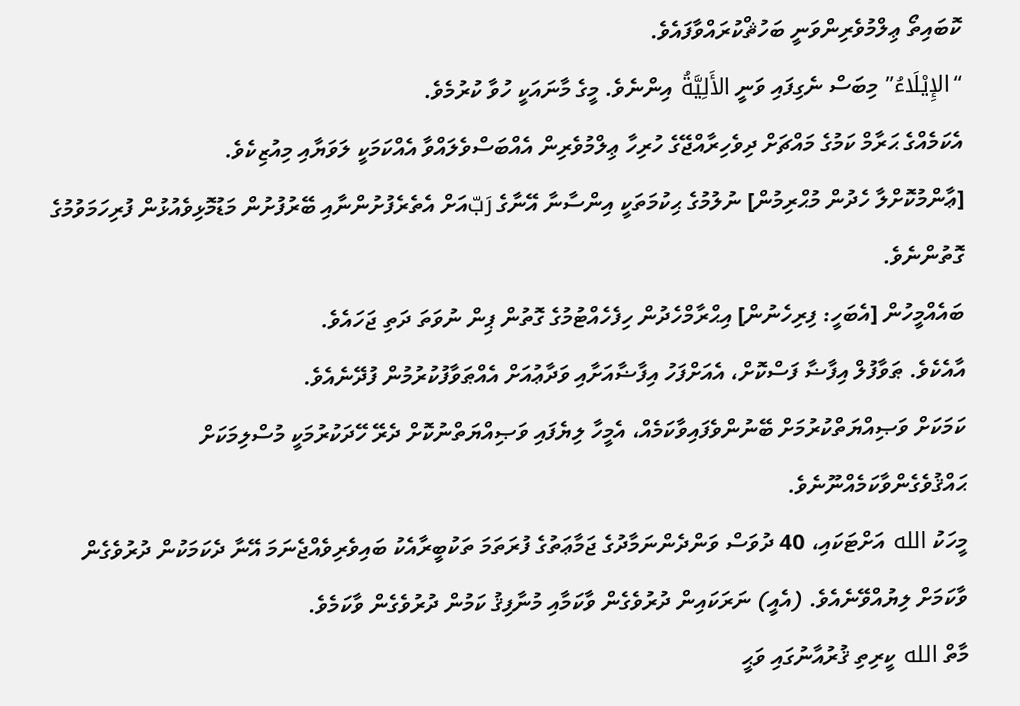ކޮބައިތޯ ޢިލްމުވެރިންވަނީ ބަހުޘްކުރައްވާފައެވެ.
“الإِيْلَاءُ” މިބަސް ނެގިފައި ވަނީ الأَلِيَّةُ އިންނެވެ. މީގެ މާނައަކީ ހުވާ ކުރުމެވެ.
އެކަމެއްގެ ޙަރާމް ކަމުގެ މައްޗަށް ދިވެހިރާއްޖޭގެ ހުރިހާ ޢިލްމުވެރިން އެއްބަސްވެލައްވާ އެއްކަމަކީ ލަވަޔާއި މިއުޒިކެވެ.
[ޢާންމުކޮށްލާ ހެދުން މުޙްރިމުން] ނުލުމުގެ ޙިކުމަތަކީ އިންސާނާ އޭނާގެ رَبّއަށް އެތެރެފުށުންނާއި ބޭރުފުށުން މަޑުމޮޅިވެއުޅުން ފުރިހަމަވުމުގެ ގޮތުންނެވެ.
ބައެއްމީހުން [އެބަހީ: ފިރިހެނުން] އިޙްރާމްހެދުން ހިފެހެއްޓުމުގެ ގޮތުން ޕިން ނުވަތަ ދަތި ޖަހައެވެ.
އާއެކެވެ. ޠަވާފުލް އިފާޟާ ފަސްކޮށް، އެއަށްފަހު އިފާޟާއަށާއި ވަދާޢުއަށް އެއްޠަވާފުކުރުމުން ފުދޭނެއެވެ.
ކަމަކަށް ވަޞިއްޔަތްކުރުމަށް ބޭނުންވެފައިވާކަމެއް، އެމީހާ ލިޔެފައި ވަޞިއްޔަތްނުކޮށް ދެރޭ ހޭދަކުރުމަކީ މުސްލިމަކަށް ޙައްޤުވެގެންވާކަމެއްނޫނެވެ.
މީހަކު الله އަށްޓަކައި، 40 ދުވަސް ވަންދެންނަމާދުގެ ޖަމާޢަތުގެ ފުރަތަމަ ތަކުބީރާއެކު ބައިވެރިވެއްޖެނަމަ އޭނާ ދެކަމަކުން ދުރުވެގެން ވާކަމަށް ލިޔުއްވޭނެއެވެ. (އެއީ) ނަރަކައިން ދުރުވެގެން ވާކަމާއި މުނާފިޤު ކަމުން ދުރުވެގެން ވާކަމެވެ.
މާތް الله ކީރިތި ޤުރުއާނުގައި ވަޙީ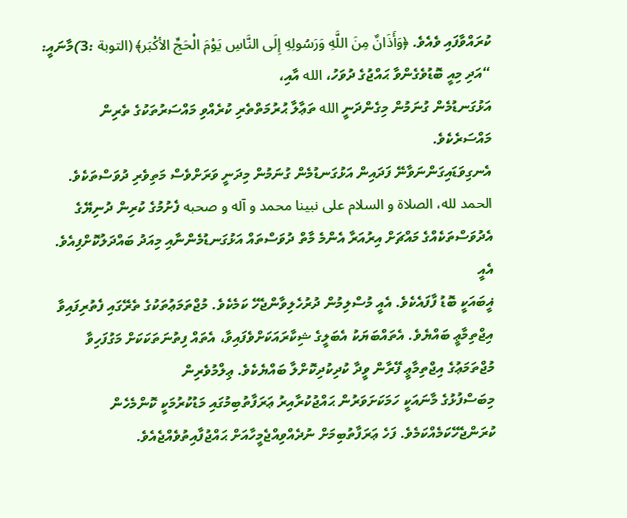ކުރައްވާފައި ވެއެވެ. ﴿وَأَذَانٌ مِنَ اللَّهِ وَرَسُولِهِ إِلَى النَّاسِ يَوْمَ الْحَجِّ الأكْبَر﴾ (التوبة :3)މާނައީ: “އަދި މިއީ ބޮޑުވެގެންވާ ޙައްޖުގެ ދުވަހު، الله އާއި،
އަޅުގަނޑުމެން ގުނަމުން މިގެންދަނީ الله ތަޢާލާ ޙުރުމަތްތެރި ކުރެއްވި މައްސަރުތަކުގެ ތެރިން މައްސަރެކެވެ.
އެނގިވަޑައިގަންނަވާނޭ ފަދައިން އަޅުގަނޑުމެން ގުނަމުން މިދަނީ ވަރަށްވެސް މަތިވެރި ދުވަސްތަކެވެ.
الحمد لله، الصلاة و السلام على نبينا محمد و آله و صحبه ފެށުމުގެ ކުރިން ދުނިޔޭގެ އެދުވަސްތަކެއްގެ މައްޗަށް އިރުއަރާ އެންމެ މާތް ދުވަސްތައް އަޅުގަނޑުމެންނާއި މިއަދު ބައްދަލުކޮށްފިއެވެ. އެއީ
ޣީބައަކީ ބޮޑު ފާފައެކެވެ. އެއީ މުސްލިމުން ދުރުހެލިވާންޖެހޭ ކަމެކެވެ. މުޖްތަމަޢުތަކުގެ ތެރޭގައި ފެތުރިފައިވާ އިޖްތިމާޢީ ބައްޔެވެ. އެތައްބަޔަކު އެބަލީގެ ޝިކާރައަކަށްވެފައިވާ، އެތައް ފިތުނަތަކަކަށް މަގުފަހިވާ މުޖްތަމަޢުގެ އިޖްތިމާޢީ ފޭރާން ވީދާ ކުދިކުދިކޮށްލާ ބައްޔެކެވެ. ޢިލްމުވެރިން
މިބަސްފުޅުގެ މާނައަކީ ހަމަކަށަވަރުން ޙައްޖުކުރާއިރު ޢަރަފާތުބިމުގައި މަޑުކުރުމަކީ ކޮންމެހެން ކުރަންޖެހޭކަމެއްކަމެވެ. ފަހެ ޢަރަފާތުބިމަށް ނުދެއްވިއްޖެމީހާއަށް ޙައްޖުފާއިތުވެއްޖެއެވެ.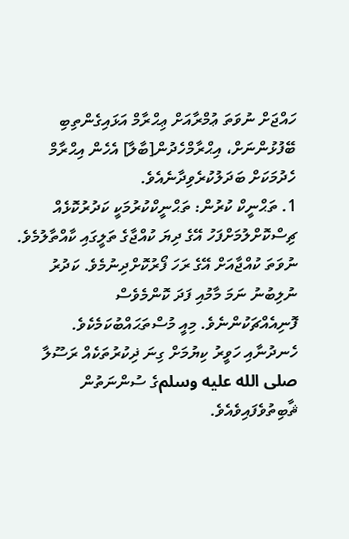ހައްޖަށް ނުވަތަ ޢުމްރާއަށް ޢިޙްރާމް އަޅައިގެންތިބި ބޭފުޅުންނަށް، އިޙްރާމްހެދުން[ބާލާ] އެހެން އިޙްރާމް ހެދުމަކަށް ބަދަލުކުރެވިދާނެއެވެ.
1. ތަޙްނީކް ކުރުން: ތަޙްނީކްކުރުމަކީ ކަދުރުކޮޅެއް ޗިސްކޮށްލުމަށްފަހު އޭގެ ދިޔަ ކުއްޖާގެ ތަލީގައި ކާއްތާލުމެވެ. ނުވަތަ ކުއްޖާއަށް އޭގެ ރަހަ ފޯރުކޮށްދިނުމެވެ. ކަދުރު ނުލިބުނު ނަމަ މާމުއި ފަދަ ކޮންމެވެސް ފޮނިއެއްޗަކުންނެވެ. މިއީ މުސްތަޙައްބުކަމެކެވެ.
ހެނދުނާއި ހަވީރު ކިޔުމަށް ގިނަ ޛިކުރުތަކެއް ރަސޫލާ صلى الله عليه وسلمގެ ސުންނަތުން ޘާބިތުވެފައިވެއެވެ.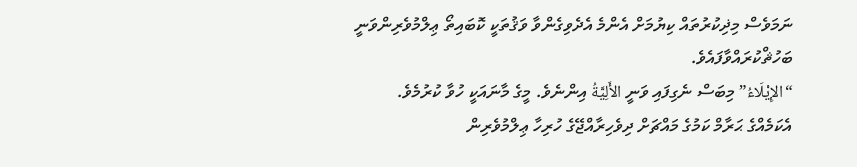ނަމަވެސް މިޛިކުރުތައް ކިޔުމަށް އެންމެ އެދެވިގެންވާ ވަޤުތަކީ ކޮބައިތޯ ޢިލްމުވެރިންވަނީ ބަހުޘްކުރައްވާފައެވެ.
“الإِيْلَاءُ” މިބަސް ނެގިފައި ވަނީ الأَلِيَّةُ އިންނެވެ. މީގެ މާނައަކީ ހުވާ ކުރުމެވެ.
އެކަމެއްގެ ޙަރާމް ކަމުގެ މައްޗަށް ދިވެހިރާއްޖޭގެ ހުރިހާ ޢިލްމުވެރިން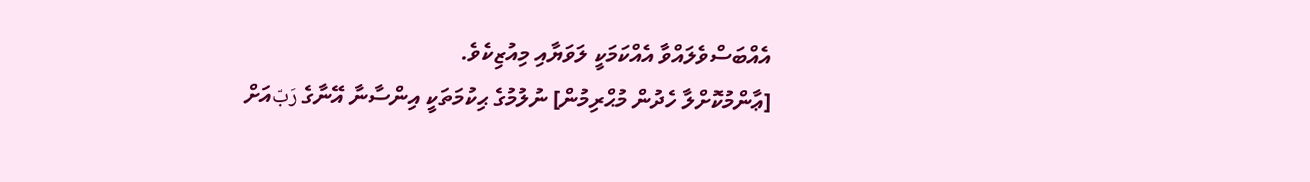އެއްބަސްވެލައްވާ އެއްކަމަކީ ލަވަޔާއި މިއުޒިކެވެ.
[ޢާންމުކޮށްލާ ހެދުން މުޙްރިމުން] ނުލުމުގެ ޙިކުމަތަކީ އިންސާނާ އޭނާގެ رَبّއަށް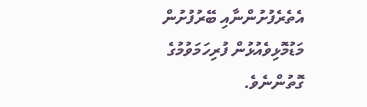އެތެރެފުށުންނާއި ބޭރުފުށުން މަޑުމޮޅިވެއުޅުން ފުރިހަމަވުމުގެ ގޮތުންނެވެ.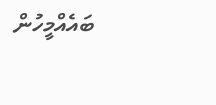ބައެއްމީހުން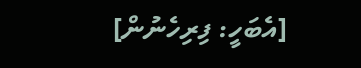[އެބަހީ: ފިރިހެނުން]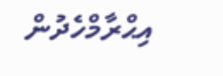އިޙްރާމްހެދުން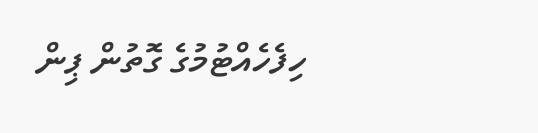ހިފެހެއްޓުމުގެ ގޮތުން ޕިން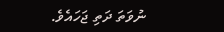ނުވަތަ ދަތި ޖަހައެވެ.